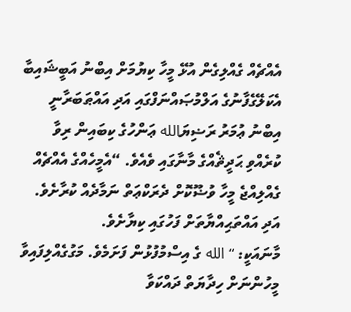އެއްޗެއް ގެއްލިގެން އުޅޭ މީހާ ކިޔުމަށް އިބްނު އަބީޝައިބާ އެކަލޭގެފާނުގެ އަލްމުޞައްނަފްގައި އަދި އައްޠަބަރާނީ އިބްނު ޢުމަރު ރަޟިޔަالله ޢަންހުގެ ކިބައިން ރިވާ ކުރެއްވި ޙަދީޘެއްގެ މާނާގައި ވެއެވެ. “އެމީހެއްގެ އެއްޗެއް ގެއްލިއްޖެ މީހާ ވުޟޫކޮށް ދެރަކްޢަތް ނަމާދެއް ކުރާށެވެ. އަދި އައްތަޙިއްޔާތަށް ފަހުގައި ކިޔާށެވެ.
މާނައަކީ: “الله ގެ އިސްމުފުޅުން ފަށަމެވެ. މަގުގެއްލިފައިވާ މީހުންނަށް ހިދާޔަތް ދައްކަވާ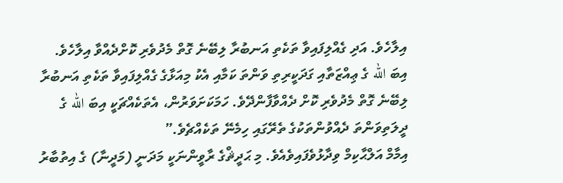އިލާހެވެ. އަދި ގެއްލިފައިވާ ތަކެތި އަނބުރާ ލިބޭނެ ގޮތް މެދުވެރި ކޮށްދެއްވާ އިލާހެވެ. އިބަ الله ގެ ޢިއްޒަތާއި ގަދަކީރިތި ވަންތަ ކަމާއި އެކު މިއަޅާގެ ގެއްލިފައިވާ ތަކެތި އަނބުރާ ލިބޭނެ ގޮތް މެދުވެރި ކޮށް ދެއްވާފާންދޭވެ. ހަމަކަށަވަރުން، އެތަކެއްޗަކީ އިބަ الله ގެ ދީލަތިވަންތަ ދެއްވުންތަކުގެ ތެރޭގައި ހިމެނޭ ތަކެއްޗެވެ.”
އިމާމް އަލްޙާކިމް ވިދާޅުވެފައިވެއެވެ. މި ޙަދީޘްގެ ރާވީންނަކީ މަދަނީ (މަދީނާ) ގެ އިތުބާރު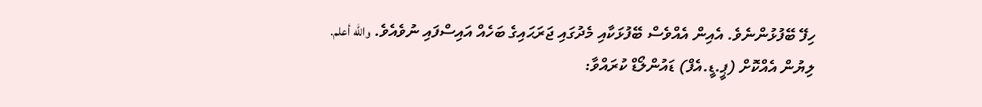ހިފޭ ބޭފުޅުންނެވެ. އެއިން އެއްވެސް ބޭފުޅަކާއި މެދުގައި ޖަރަޙައިގެ ބަހެއް އައިސްފައި ނުވެއެވެ. والله أعلم.
ލިޔުން އެއްކޮށް (ޕީ.ޑީ.އެފް) ޑައުންލޯޑް ކުރައްވާ: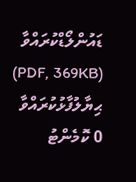ޑައުންލޯޑްކުރައްވާ (PDF, 369KB)
ޙިޔާލުފާޅުކުރައްވާ
0 ކޮމެންޓު